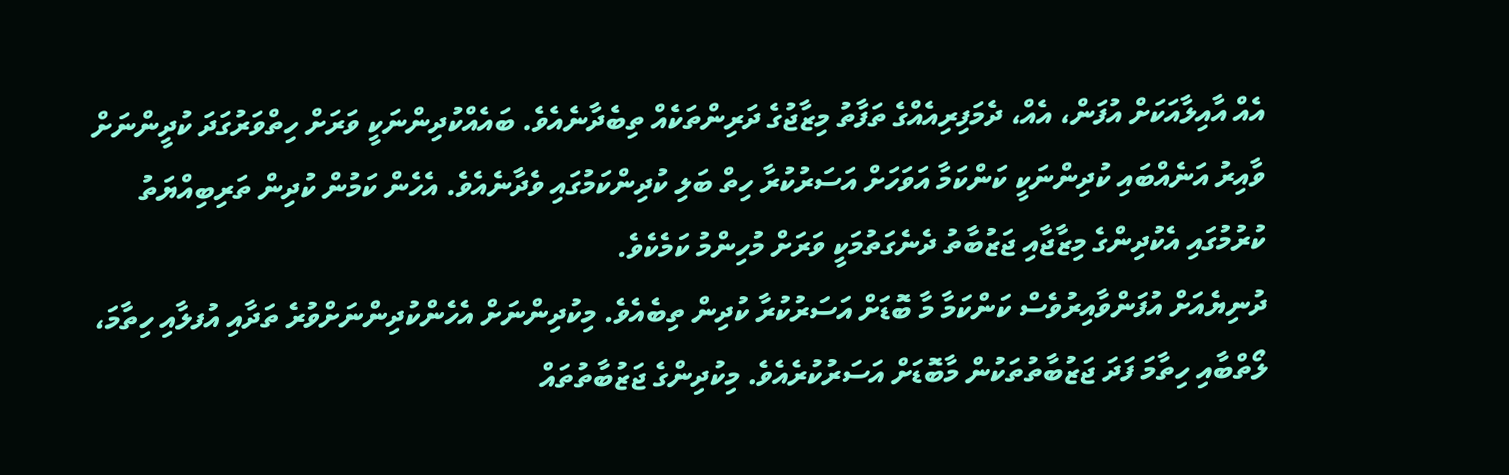އެއް އާއިލާއަކަށް އުފަން، އެއް، ދެމަފިރިއެއްގެ ތަފާތު މިޒާޖުގެ ދަރިންތަކެއް ތިބެދާނެއެވެ. ބައެއްކުދިންނަކީ ވަރަށް ހިތްވަރުގަދަ ކުދީންނަށް ވާއިރު އަނެއްބައި ކުދިންނަކީ ކަންކަމާ އަވަހަށް އަސަރުކުރާ ހިތް ބަލި ކުދިންކަމުގައި ވެދާނެއެވެ. އެހެން ކަމުން ކުދިން ތަރިބިއްޔަތު ކުރުމުގައި އެކުދިންގެ މިޒާޖާއި ޖަޒުބާތު ދެނެގަތުމަކީ ވަރަށް މުހިންމު ކަމެކެވެ.
ދުނިޔެއަށް އުފަންވާއިރުވެސް ކަންކަމާ މާ ބޮޑަށް އަސަރުކުރާ ކުދިން ތިބެއެވެ. މިކުދިންނަށް އެހެންކުދިންނަށްވުރެ ތަދާއި އުފލާއި ހިތާމަ، ލޯތްބާއި ހިތާމަ ފަދަ ޖަޒުބާތުތަކުން މާބޮޑަށް އަސަރުކުރެއެވެ. މިކުދިންގެ ޖަޒުބާތުތައް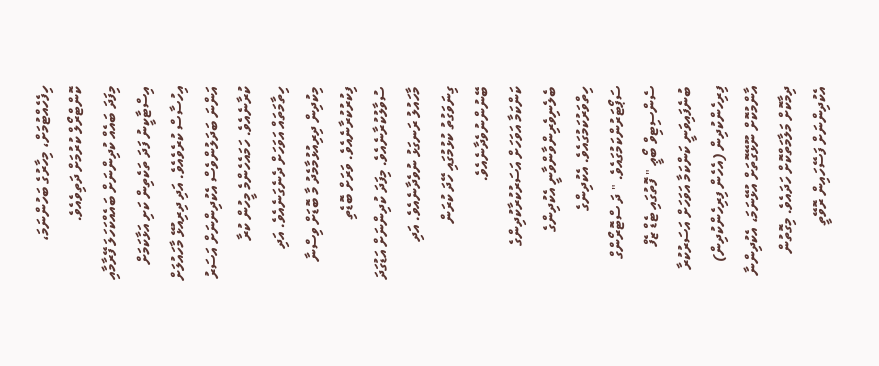ހިފެހެއްޓުމަށް، މިހާރުގެ ބަހުންނަމަ، ކޮންޓްރޯލް ކުރުމަށް ދަތިވެއެވެ.
މިފަދަ ބައެއް ކުދިންނަށް ބައެއްކަހަލަ ފޭރާމާއި އިސްޓާކީނު ފަދަ ތަކެތިން ކަށި އަޅާކަމަށް އިހުސާސް ކުރެވެއެވެ. އަދި ދިރިއުޅޭ މާހައުލަށް އަންނަ ބަދަލުންވެސް އެކުދިންނަށް އަސަރު ކުރާނެއެވެ. ހަމައެހެންމެ މީހުން ކުރާ ހިތާމަތައް އަވަހަށް ދެނެގަނެއެވެ. އަދި މިކުދިން ދިރިއުޅުމާމެދު މާ ބޮޑަށް ވިސްނާ ފިކުރުކުރާނެއެވެ. ވަރަށް ބޮޑެތި ސުވާލުކުރާނެއެވެ. މިފަދަ ކުދިންނަށް އަޑުގަދަ މާހައުލު ރަނގަޅު ނުވެދާނެއެވެ. އަދި ގިނަވަގުތު ކުޅުމުގައި ހޭދަ ކުރަން ބޭނުންނުވެދާނެއެވެ.
ކަންކަމާ އަވަހަށް އަސަރުކުރާކުދިންގެ ބެލެނިވެރިންވާންވާނީ އެކުދިންގެ ހިތްވަރުކަމުގައެވެ. އެކުދިންގެ ސަޕޯޓަރުންކަމުގައެވެ. " ދަ ސްޓޮރޯންގް ސެންސިޓިވް ބޯޢީ " ފޮތުގައި ޓެޑް ޒެފް ބުނެފައިވަނީ ކަންކަމާ އަވަހަށް އަސަރުކުރާ ފިރިހެންކުދިން (އެހެން ފިރިހެންކުދިން) އާންމުކޮށް ނޫޅޭގޮތަށް އުޅޭނަމަ، އެކުދިންނާ ދިމާކޮށް މަލާމަތްކޮށް ހަދައެވެ. މިގޮތުން އެކުދިންނަށް ފަސޭހައިން ރޮވޭތީ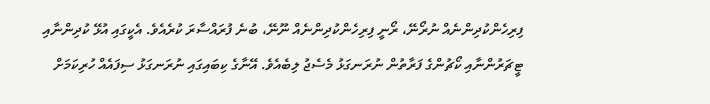ފިރިހެންކުދިންނެއް ނުރޯނޭ، ރޯނީ ފިރިހެންކުދިންނެއް ނޫނޭ، ބުނެ ފުރައްސާރަ ކުރެއެވެ. އެކީގައި އުޅޭ ކުދިންނާއި ޓީޗަރުންނާއި ކޯޗުންގެ ފަރާތުން ނުރަނގަޅު މެސެޖު ލިބެއެވެ. އޭނާގެ ކިބައިގައި ނުރަނގަޅު ސިފައެއް ހުރިކަމަށް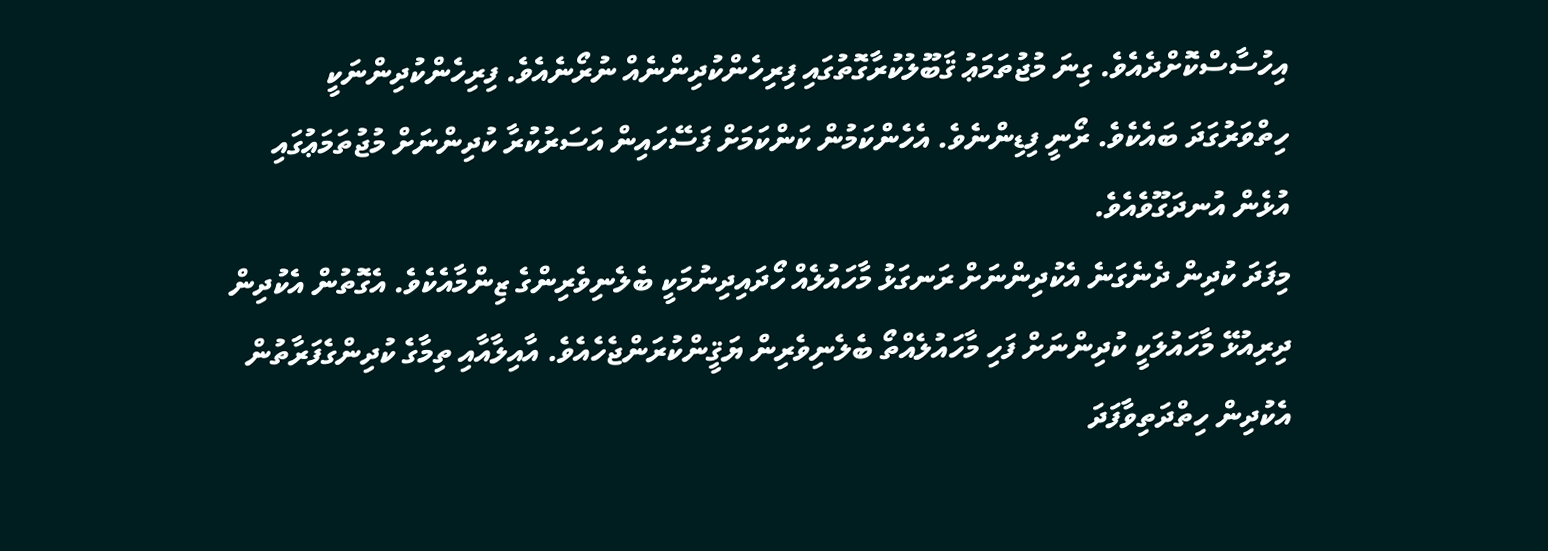އިހުސާސްކޮށްދެއެވެ. ގިނަ މުޖުތަމަޢު ޤަބޫލުކުރާގޮތުގައި ފިރިހެންކުދިންނެއް ނުރޯނެއެވެ. ފިރިހެންކުދިންނަކީ ހިތްވަރުގަދަ ބައެކެވެ. ރޯނީ ފިޑިންނެވެ. އެހެންކަމުން ކަންކަމަށް ފަސޭހައިން އަސަރުކުރާ ކުދިންނަށް މުޖުތަމަޢުގައި އުޅެން އުނދަގޫވެއެވެ.
މިފަދަ ކުދިން ދެނެގަނެ އެކުދިންނަށް ރަނގަޅު މާހައުލެއް ހޯދައިދިނުމަކީ ބެލެނިވެރިންގެ ޒިންމާއެކެވެ. އެގޮތުން އެކުދިން ދިރިއުޅޭ މާހައުލަކީ ކުދިންނަށް ފަހި މާހައުލެއްތޯ ބެލެނިވެރިން ޔަޤީންކުރަންޖެހެއެވެ. އާއިލާއާއި ތިމާގެ ކުދިންގެފަރާތުން އެކުދިން ހިތްދަތިވާފަދަ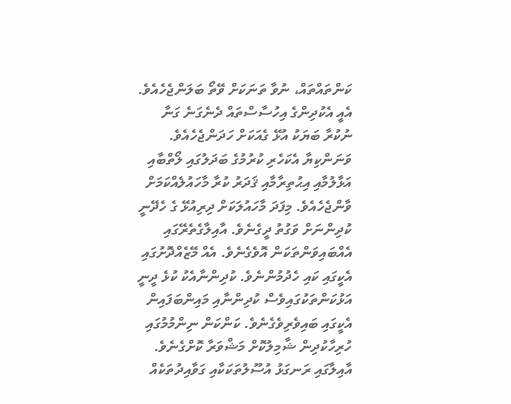ކަންތައްތައް، ނުވާ ތަނަކަށް ވޭތޯ ބަލަންޖެހެއެވެ. އެއީ އެކުދިންގެ އިހުސާސްތައް ދެނެގަނެ ގަނާ ނުކުރާ ބަޔަކު އުޅޭ ގެއަކަށް ހަދަންޖެހެއެވެ. ވަނަންކިޔާ އެކަހެރި ކުރުމުގެ ބަދަލުގައި ލޯތްބާއި އަޅާލުމާއި އިޙުތިރާމާއި ޤަދަރު ކުރާ މާހައުލެއްކަމަށް ވާންޖެހެއެވެ. މިފަދަ މާހައުލަކަށް ދިރިއުޅޭ ގެ ހެދޭނީ ކުދިންނަށް ވަގުތު ދީގެނެވެ. އާއިލާގެތެރޭގައި އެއްބައިވަންތަކަން އޮވެގެނެވެ. އެއް މޭޒެއްދޮށުގައި އެކީގައި ކައި ހެދުމުންނެވެ. ކުދިންނާއެކު ކުޅެ ދީނީ އަޅުކަންތަކުގައިވެސް ކުދިންނާއި މައިންބަފައިން އެކީގައި ބައިވެރިވެގެނެވެ. ކަންކަން ނިންމުމުގައި ހުރިހާކުދިން ޝާމިލުކޮށް މަޝްވަރާ ކޮށްގެނެވެ. އާއިލާގައި ރަނގަޅު އުސޫލުތަކަކާއި ގަވާއިދުތަކެއް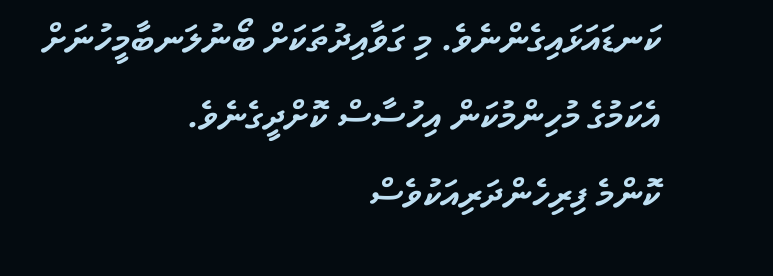ކަނޑައަޅައިގެންނެވެ. މި ގަވާއިދުތަކަށް ބޯނުލަނބާމީހުނަށް އެކަމުގެ މުހިންމުކަން އިހުސާސް ކޮށްދީގެނެވެ.
ކޮންމެ ފިރިހެންދަރިއަކުވެސް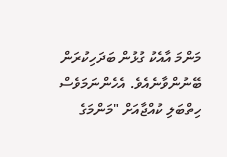މަންމަ އާއެކު ގުޅުން ބަދަހިކުރަން ބޭނުންވާނެއެވެ. އެހެންނަމަވެސް ހިތްބަލި ކުއްޖާއަށް "މަންމަގެ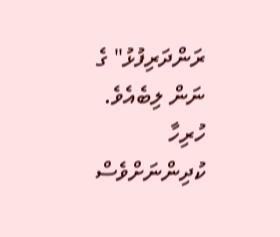ރަންދަރިފުޅު" ގެ ނަން ލިބެއެވެ. ހުރިހާ ކުދިންނަށްވެސް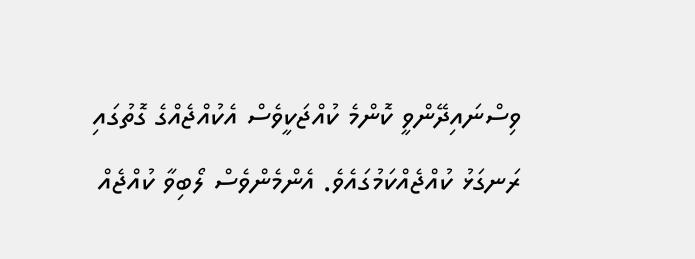ވިސްނައިދޭންވީ ކޮންމެ ކުއްޖަކީވެސް އެކުއްޖެއްގެ ގޮތުގައި ރަނގަޅު ކުއްޖެއްކަމުގައެވެ. އެންމެންވެސް ލޯބިވާ ކުއްޖެއް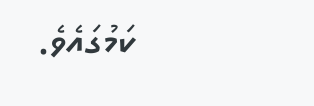ކަމުގައެވެ.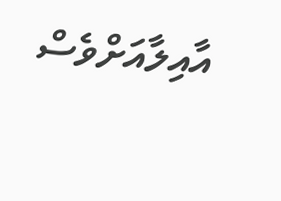އާއިލާއަށްވެސް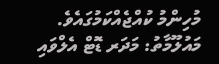މުހިންމު ކުއްޖެއްކަމުގައެވެ.
މައުލޫމާތު: މަދަރ ޑޮޓް އެލްވައި